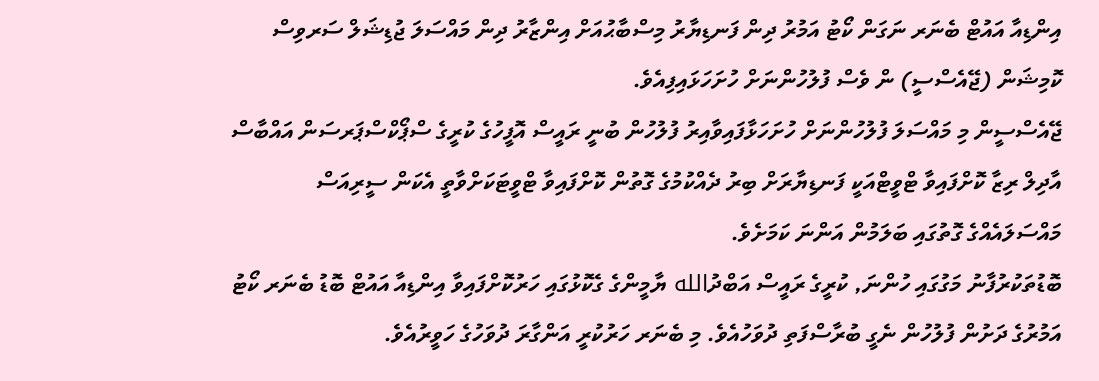އިންޑިއާ އައުޓް ބެނަރ ނަގަން ކޯޓު އަމުރު ދިން ފަނޑިޔާރު މިސްބާޙުއަށް އިންޒާރު ދިން މައްސަލަ ޖުޑިޝަލް ސަރވިސް ކޮމިޝަން (ޖޭއެސްސީ) ން ވެސް ފުލުހުންނަށް ހުށަހަޅައިފިއެވެ.
ޖޭއެސްސީން މި މައްސަލަ ފުލުހުންނަށް ހުށަހަޅާފައިވާއިރު ފުލުހުން ބުނީ ރައީސް އޮފީހުގެ ކުރީގެ ސްޕޯކްސްޕަރސަން އައްބާސް އާދިލް ރިޒާ ކޮށްފައިވާ ޓްވީޓްއަކީ ފަނޑިޔާރަށް ބިރު ދެއްކުމުގެ ގޮތުން ކޮށްފައިވާ ޓްވީޓަކަށްވާތީ އެކަން ސީރިއަސް މައްސަލައެއްގެ ގޮތުގައި ބަލަމުން އަންނަ ކަމަށެވެ.
ބޮޑުތަކުރުފާނު މަގުގައި ހުންނަ, ކުރީގެ ރައީސް އަބްދުالله ޔާމީންގެ ގެކޮޅުގައި ހަރުކޮށްފައިވާ އިންޑިއާ އައުޓް ބޮޑު ބެނަރ ކޯޓު އަމުރުގެ ދަށުން ފުލުހުން ނެގީ ބުރާސްފަތި ދުވަހުއެވެ. މި ބެނަރ ހަރުކުރީ އަންގާރަ ދުވަހުގެ ހަވީރުއެވެ.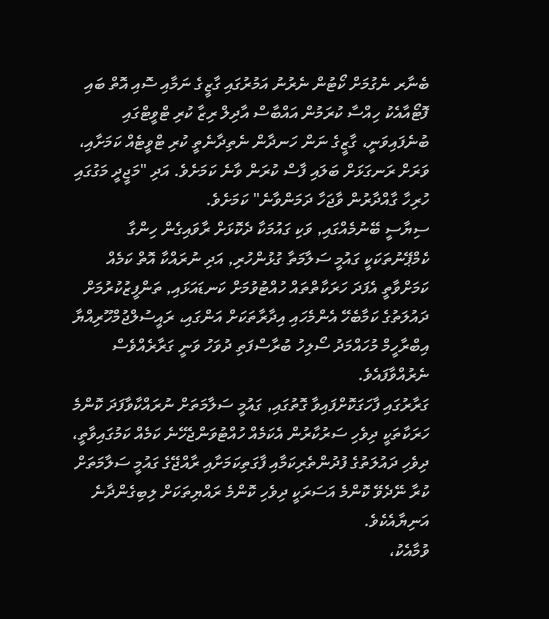ބެނާރ ނެގުމަށް ކޯޓުން ނެރުނު އަމުރުގައި ގާޒީގެ ނަމާއި ސޮއި އޮތް ބައި ފޮޓޯއާއެކު ހިއްސާ ކުރަމުން އައްބާސް އާދިލް ރިޒާ ކުރި ޓްވީޓްގައި ބުނެފައިވަނީ، ގާޒީގެ ނަން ހަނދާން ނެތިދާނެތީ ކުރި ޓްވީޓެއް ކަމަށާއި، ވަރަށް ރަނގަޅަށް ބަލައި ފާސް ކުރަން ވާނެ ކަމަށެވެ. އަދި "މަޖީދީ މަގުގައި ހުރިހާ ގާއްދާރުން ވާޖަހާ ދަމަންވާނެ" ކަމަށެވެ.
ސިޔާސީ ބޭނުމެއްގައި, ވަކި ގައުމަކާ ދެކޮޅަށް ރާވައިގެން ހިންގާ ކެމްޕޭނުތަކަކީ ގައުމީ ސަލާމަތާ ގުޅުންހުރި, އަދި ނުރައްކާ އޮތް ކަމެއް ކަމަށްވާތީ އެފަދަ ހަރަކާތްތައް ހުއްޓުވުމަށް ކަނޑައަޅައި, ތަންފީޒުކުރުމަށް ދައުލަތުގެ ކަމާބެހޭ އެންމެހައި އިދާރާތަކަށް އަންގައި، ރައީސުލްޖުމްހޫރިއްޔާ އިބްރާހީމް މުހައްމަދު ސޯލިހު ބުރާސްފަތި ދުވަހު ވަނީ ގަރާރެއްވެސް ނެރުއްވާފައެވެ.
ގަރާރުގައި ފާހަގަކޮށްފައިވާ ގޮތުގައި, ގައުމީ ސަލާމަތަށް ނުރައްކާވާފަދަ ކޮންމެ ހަރަކާތަކީ ދިވެހި ސަރުކާރުން އެކަމެއް ހުއްޓުވަންޖެހޭނެ ކަމެއް ކަމުގައިވާތީ، ދިވެހި ދައުލަތުގެ ފުދުންތެރިކަމާއި ފާގަތިކަމަށާއި ރާއްޖޭގެ ގައުމީ ސަލާމަތަށް ކުރާ ނޭދެވޭ ކޮންމެ އަސަރަކީ ދިވެހި ކޮންމެ ރައްޔިތަކަށް ލިބިގެންދާނެ އަނިޔާއެކެވެ.
ވުމާއެކު،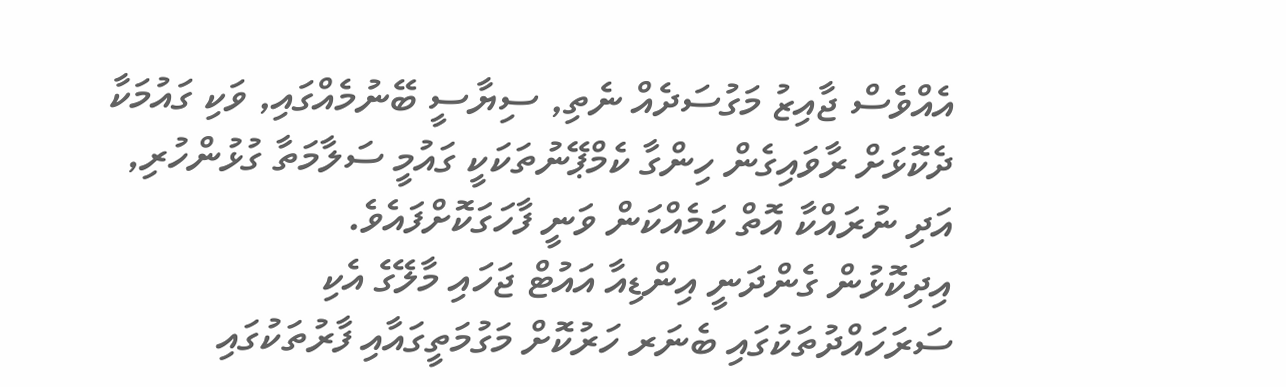އެއްވެސް ޖާއިޒު މަގުސަދެއް ނެތި, ސިޔާސީ ބޭނުމެއްގައި, ވަކި ގައުމަކާ ދެކޮޅަށް ރާވައިގެން ހިންގާ ކެމްޕޭނުތަކަކީ ގައުމީ ސަލާމަތާ ގުޅުންހުރި, އަދި ނުރައްކާ އޮތް ކަމެއްކަން ވަނީ ފާހަގަކޮށްފައެވެ.
އިދިކޮޅުން ގެންދަނީ އިންޑިއާ އައުޓް ޖަހައި މާލޭގެ އެކި ސަރަހައްދުތަކުގައި ބެނަރ ހަރުކޮށް މަގުމަތީގައާއި ފާރުތަކުގައި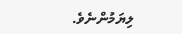ލިޔަމުންނެވެ.